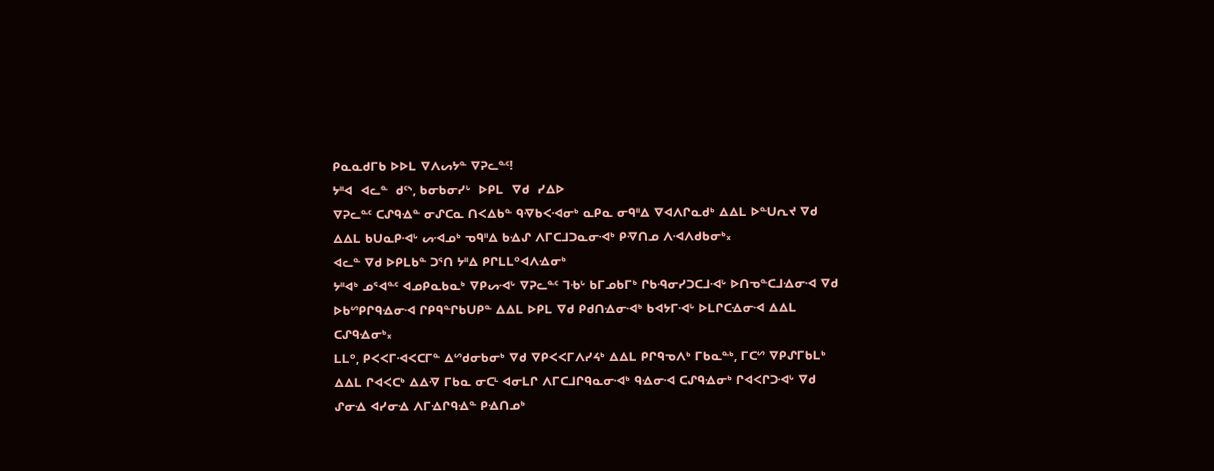ᑭᓇᓇᑯᒥᑲ ᐅᐅᒪ ᐁᐱᔕᔭᓐ ᐁᕈᓚᓐᑦ!
ᔭᐦᐊ  ᐊᓚᓐ  ᑯᑦᔅ, ᑲᓂᑲᓂᓯᒡ  ᐅᑭᒪ  ᐁᑯ  ᓯᐃᐅ
ᐁᕈᓚᓐᑦ ᑕᔑᑫᐎᓐ ᓂᔑᑕᓇ ᑎᐸᐃᑲᓐ ᑫᐌᑲᐸᐗᓂᒃ ᓇᑭᓇ ᓂᑫᐦᐃ ᐁᐊᐱᒋᓇᑯᒃ ᐃᐃᒪ ᐅᓐᑌᕆᔪ ᐁᑯ ᐃᐃᒪ ᑲᑌᓇᑭᐗᒡ ᔕᐗᓄᒃ ᓀᑫᐦᐃ ᑲᐎᔑ ᐱᒥᑕᒧᑐᓇᓂᐗᒃ ᑭᐌᑎᓄ ᐱᐗᐱᑯᑲᓂᒃ᙮
ᐊᓚᓐ ᐁᑯ ᐅᑭᒪᑲᓐ ᑐᕐᑎ ᔭᐦᐃ ᑭᒋᒪᒪᐤᐊᐱᐎᓂᒃ
ᔭᐦᐊᒃ ᓄᕐᐊᓐᑦ ᐊᓄᑭᓇᑲᓇᒃ ᐁᑭᔕᐗᒡ ᐁᕈᓚᓐᑦ ᒣᑾᒡ ᑲᒥᓄᑲᒥᒃ ᒋᑲᑴᓂᓯᑐᑕᒧᐗᒡ ᐅᑎᓀᓐᑕᒧᐎᓂᐗ ᐁᑯ ᐅᑲᔥᑭᒋᑫᐎᓂᐗ ᒋᑭᑫᓐᒋᑲᑌᑭᓐ ᐃᐃᒪ ᐅᑭᒪ ᐁᑯ ᑭᑯᑎᐎᓂᐗᒃ ᑲᐊᔭᒥᐗᒡ ᐅᒪᒋᑕᐎᓂᐗ ᐃᐃᒪ ᑕᔑᑫᐎᓂᒃ᙮
ᒪᒪᐤ, ᑭᐸᐸᒥᐗᐸᑕᒥᓐ ᐃᔥᑯᓂᑲᓂᒃ ᐁᑯ ᐁᑭᐸᐸᒥᐱᓯᔦᒃ ᐃᐃᒪ ᑭᒋᑫᓀᐱᒃ ᒥᑲᓇᓐᒃ, ᒥᑕᔥ ᐁᑭᔑᒥᑲᒪᒃ ᐃᐃᒪ ᒋᐊᐸᑕᒃ ᐃᐃᐌ ᒥᑲᓇ ᓂᑕᒻ ᐊᓂᒪᒋ ᐱᒥᑕᒧᒋᑫᓇᓂᐗᒃ ᑫᐎᓂᐗ ᑕᔑᑫᐎᓂᒃ ᒋᐊᐸᒋᑐᐗᒡ ᐁᑯ ᔑᓂᐎ ᐊᓯᓂᐎ ᐱᒥᐎᒋᑫᐎᓐ ᑭᐎᑎᓄᒃ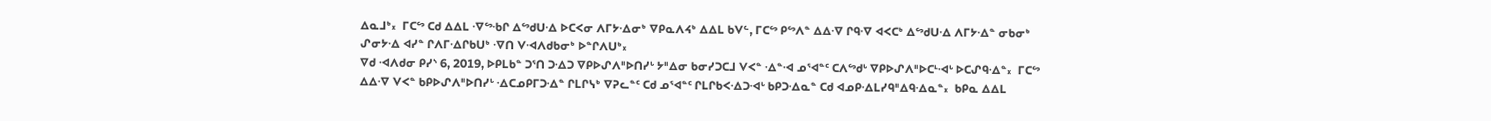ᐃᓇᒧᒃ᙮  ᒥᑕᔥ ᑕᑯ ᐃᐃᒪ ᐌᔥᑾᒋ ᐃᔥᑯᑌᐎ ᐅᑕᐸᓂ ᐱᒥᔭᐎᓂᒃ ᐁᑭᓇᐱᔦᒃ ᐃᐃᒪ ᑲᐯᓪ, ᒥᑕᔥ ᑭᔥᐱᓐ ᐃᐃᐌ ᒋᑫᐌ ᐊᐸᑕᒃ ᐃᔥᑯᑌᐎ ᐱᒥᔭᐎᓐ ᓂᑲᓂᒃ ᔑᓂᔭᐎ ᐊᓯᓐ ᒋᐱᒥᐎᒋᑲᑌᒃ ᐌᑎ ᐯᐗᐱᑯᑲᓂᒃ ᐅᓐᒋᐱᑌᒃ᙮
ᐁᑯ ᐗᐱᑯᓂ ᑭᓯᔅ 6, 2019, ᐅᑭᒪᑲᓐ ᑐᕐᑎ ᑐᐎᑐ ᐁᑭᐅᔑᐱᐦᐅᑎᓯᒡ ᔭᐦᐃᓂ ᑲᓂᓯᑐᑕᒧ ᐯᐸᓐ ᐎᓐᐗ ᓄᕐᐊᓐᑦ ᑕᐱᔥᑯᒡ ᐁᑭᐅᔑᐱᐦᐅᑕᒻᐗᒡ ᐅᑕᔑᑫᐎᓐ᙮  ᒥᑕᔥ ᐃᐃᐌ ᐯᐸᓐ ᑲᑭᐅᔑᐱᐦᐅᑎᓯᒡ ᐎᑕᓄᑭᒥᑐᐎᓐ ᒋᒪᒋᓭᒃ ᐁᕈᓚᓐᑦ ᑕᑯ ᓄᕐᐊᓐᑦ ᒋᒪᒋᑲᐸᐎᑐᐗᒡ ᑲᑭᑐᐎᓇᓐ ᑕᑯ ᐊᓄᑭᐎᒪᓯᑫᐦᐃᑫᐎᓇᓐ᙮  ᑲᑭᓇ ᐃᐃᒪ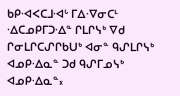ᑲᑭᐗᐸᑕᒧᐗᒡ ᒥᐃᐌᓂᑕᒻ ᐎᑕᓄᑭᒥᑐᐎᓐ ᒋᒪᒋᓭᒃ ᐁᑯ ᒋᓂᒪᒋᑕᔑᒋᑲᑌᒃ ᐊᓂᓐ ᑫᔑᒪᒋᓭᒃ ᐊᓄᑭᐎᓇᓐ ᑐᑯ ᑫᔑᒥᓄᓭᒃ ᐊᓄᑭᐎᓇᓐ᙮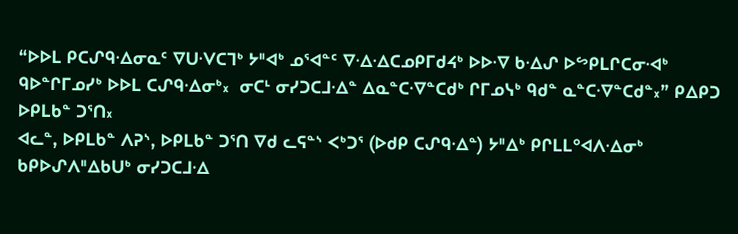“ᐅᐅᒪ ᑭᑕᔑᑫᐎᓂᓇᑦ ᐁᑌᐺᑕᒣᒃ ᔭᐦᐊᒃ ᓄᕐᐊᓐᑦ ᐁᐎᐎᑕᓄᑭᒥᑯᔦᒃ ᐅᐅᐌ ᑲᐎᔑ ᐅᔥᑭᒪᒋᑕᓂᐗᒃ ᑫᐅᓐᒋᒥᓄᓯᒃ ᐅᐅᒪ ᑕᔑᑫᐎᓂᒃ᙮  ᓂᑕᒻ ᓂᓯᑐᑕᒧᐎᓐ ᐃᓇᓐᑕᐌᓐᑕᑯᒃ ᒋᒥᓄᓭᒃ ᑫᑯᓐ ᓇᓐᑕᐌᓐᑕᑯᓐ᙮” ᑭᐃᑭᑐ ᐅᑭᒪᑲᓐ ᑐᕐᑎ᙮
ᐊᓚᓐ, ᐅᑭᒪᑲᓐ ᐱᕈᔅ, ᐅᑭᒪᑲᓐ ᑐᕐᑎ ᐁᑯ ᓚᕋᓐᔅ ᐸᒃᑐᕐ (ᐅᑯᑭ ᑕᔑᑫᐎᓐ) ᔭᐦᐃᒃ ᑭᒋᒪᒪᐤᐊᐱᐎᓂᒃ
ᑲᑭᐅᔑᐱᐦᐃᑲᑌᒃ ᓂᓯᑐᑕᒧᐎ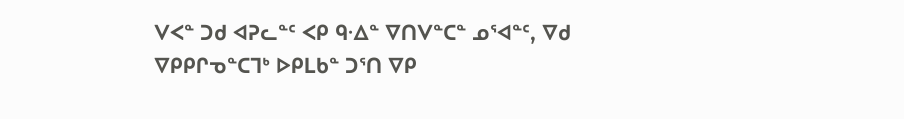ᐯᐸᓐ ᑐᑯ ᐊᕈᓚᓐᑦ ᐸᑭ ᑫᐎᓐ ᐁᑎᐯᓐᑕᓐ ᓄᕐᐊᓐᑦ, ᐁᑯ ᐁᑭᑭᒋᓀᓐᑕᒣᒃ ᐅᑭᒪᑲᓐ ᑐᕐᑎ ᐁᑭ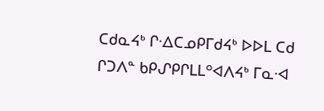ᑕᑯᓇᔦᒃ ᒋᐎᑕᓄᑭᒥᑯᔦᒃ ᐅᐅᒪ ᑕᑯ ᒋᑐᐱᓐ ᑲᑭᔑᑭᒋᒪᒪᐤᐊᐱᔦᒃ ᒥᓇᐗ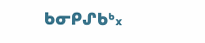ᑲᓂᑭᔑᑲᒃ᙮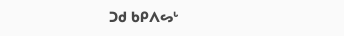ᑐᑯ ᑲᑭᐱᔕᒡ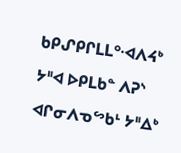ᑲᑭᔑᑭᒋᒪᒪᐤᐗᐱᔦᒃ ᔭᐦᐊ ᐅᑭᒪᑲᓐ ᐱᕈᔅ ᐊᒋᓂᐱᓀᔥᑲᒻ ᔭᐦᐃᒃ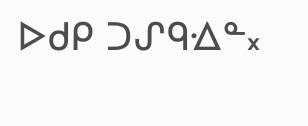ᐅᑯᑭ ᑐᔑᑫᐎᓐ᙮